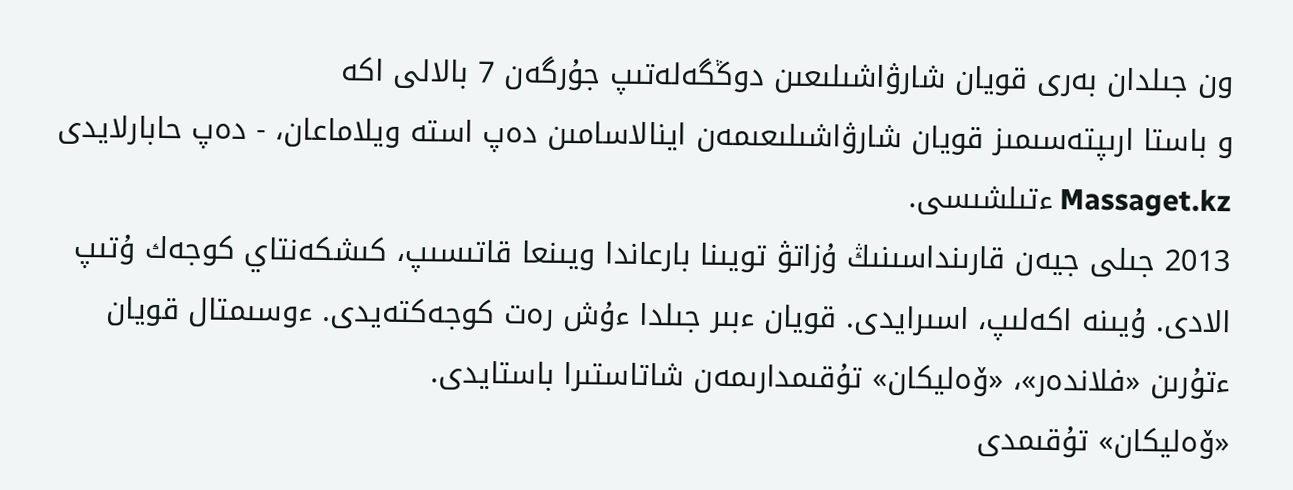ون جىلدان بەرى قويان شارۋاشىلىعىن دوڭگەلەتىپ جۇرگەن 7 بالالى اكە
و باستا ارىپتەسىمىز قويان شارۋاشىلىعىمەن اينالاسامىن دەپ استە ويلاماعان، - دەپ حابارلايدى Massaget.kz ءتىلشىسى.
2013 جىلى جيەن قارىنداسىنىڭ ۇزاتۋ تويىنا بارعاندا ويىنعا قاتىسىپ، كىشكەنتاي كوجەك ۇتىپ الادى. ۇيىنە اكەلىپ، اسىرايدى. قويان ءبىر جىلدا ءۇش رەت كوجەكتەيدى. ءوسىمتال قويان ءتۇرىن «فلاندەر»، «ۆەليكان» تۇقىمدارىمەن شاتاستىرا باستايدى.
«ۆەليكان» تۇقىمدى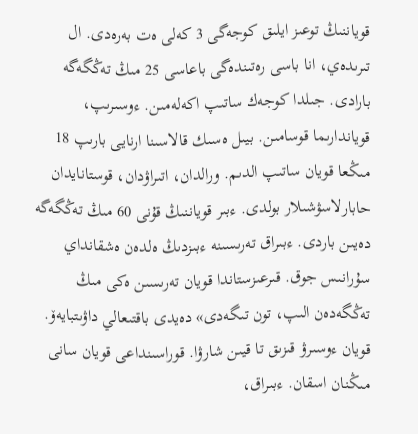قوياننىڭ توعىز ايلىق كوجەگى 3 كەلى ەت بەرەدى. ال تىرىدەي، انا باسى رەتىندەگى باعاسى 25 مىڭ تەڭگەگە بارادى. جىلدا كوجەك ساتىپ اكەلەمىن. ءوسىرىپ، قوياندارىما قوسامىن. بيىل ەسىك قالاسىنا ارنايى بارىپ 18 مىڭعا قويان ساتىپ الدىم. ورالدان، اتىراۋدان، قوستانايدان حابارلاسۋشىلار بولدى. ءبىر قوياننىڭ قۇنى 60 مىڭ تەڭگەگە دەيىن باردى. ءبىراق تەرىسىنە ءبىزدىڭ ەلدەن ەشقانداي سۇرانىس جوق. قىرعىزستاندا قويان تەرىسىن ەكى مىڭ تەڭگەدەن الىپ، تون تىگەدى» دەيدى باقتىعالي داۋىتبايەۆ.
قويان ءوسىرۋ قىزىق تا قيىن شارۋا. قوراسىنداعى قويان سانى مىڭنان اسقان. ءبىراق،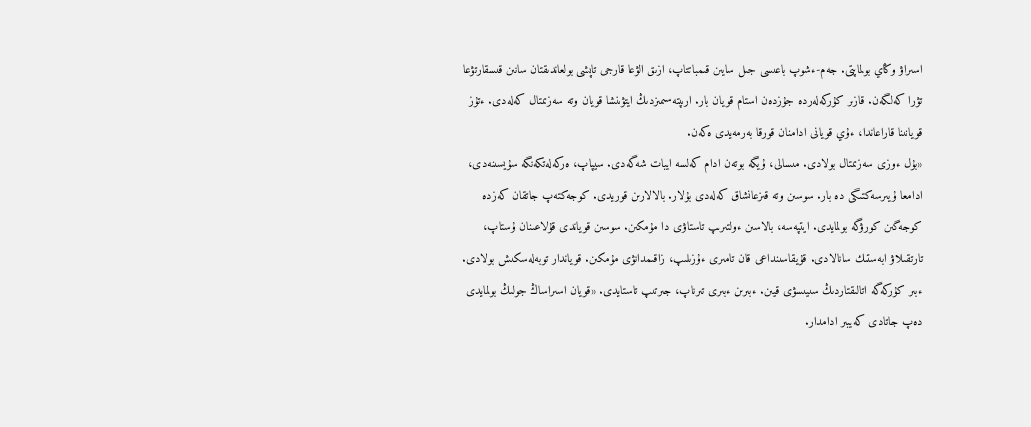اسىراۋ وڭاي بولماپتى. جەم-ءشوپ باعىسى جىل سايىن قىمباتتاپ، ازىق الۋعا قارجى تاپشى بولعاندىقتان سانىن قىسقارتۋعا تۋرا كەلگەن. قازىر كۇركەلەردە جۇزدەن استام قويان بار. ارىپتەسىمىزدىڭ ايتۋىنشا قويان وتە سەزىمتال كەلەدى. ءتۇز قويانىنا قاراعاندا، ءۇي قويانى ادامنان قورقا بەرمەيدى ەكەن.
«بۇل ءوزى سەزىمتال بولادى. مىسالى، ۇيگە بوتەن ادام كەلسە ايبات شەگەدى. سيپاپ، ەركەلەتكەنگە سۇيسىنەدى، ادامعا ۇيىرسەكتىگى دە بار. سوسىن وتە قىزعانشاق كەلەدى بۇلار. بالالارىن قوريدى. كوجەكتەپ جاتقان كەزدە كوجەگىن كورۋگە بولمايدى. ايتپەسە، بالاسىن ءولتىرىپ تاستاۋى دا مۇمكىن. سوسىن قوياندى قۇلاعىنان ۇستاپ، تارتقىلاۋ ابەستىك سانالادى. قۇيقاسىنداعى قان تامىرى ءۇزىلىپ، زاقىمدانۋى مۇمكىن. قوياندار توبەلەسكىش بولادى. ءبىر كۇركەگە اتالىقتاردىڭ سىيىسۋى قيىن. ءبىرىن ءبىرى تىرناپ، جىرتىپ تاستايدى. «قويان اسىراساڭ جولىڭ بولمايدى دەپ جاتادى كەيبىر ادامدار.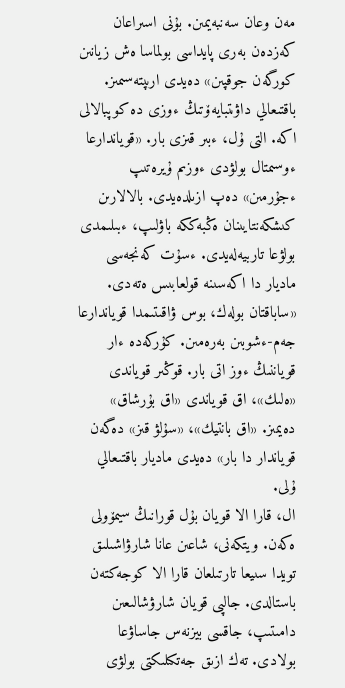مەن وعان سەنبەيمىن. بۇنى اسىراعان كەزدەن بەرى پايداسى بولماسا ەش زيانىن كورگەن جوقپىن» دەيدى ارىپتەسىمىز.
باقتىعالي داۋىتبايەۆتىڭ ءوزى دە كوپبالالى اكە. التى ۇل، ءبىر قىزى بار. «قوياندارعا ءوسىمتال بولۋدى ءوزىم ۇيرەتىپ ءجۇرمىن» دەپ ازىلدەيدى. بالالارىن كىشكەنتايىنان ەڭبەككە باۋلىپ، ءبىلىمدى بولۋعا تاربيەلەيدى. ءسۇت كەنجەسى ماديار دا اكەسىنە قولعابىس ەتەدى.
«ساباقتان بولەك، بوس ۋاقىتىمدا قوياندارعا جەم-ءشوبىن بەرەمىن. كۇركەدە ءار قوياننىڭ ءوز اتى بار. قوڭىر قوياندى «ەلىك»، اق قوياندى «اق بۇرشاق» دەيمىز. «اق بانتيك»، «سۇلۋ قىز» دەگەن قوياندار دا بار» دەيدى ماديار باقتىعالي ۇلى.
ال، قارا الا قويان بۇل قورانىڭ سيمۆولى ەكەن. ويتكەنى، شاعىن عانا شارۋاشىلىق تويدا سىيعا تارتىلعان قارا الا كوجەكتەن باستالدى. جالپى قويان شارۋشالىعىن دامىتىپ، جاقسى بيزنەس جاساۋعا بولادى. تەك ازىق جەتكىلىكتى بولۋى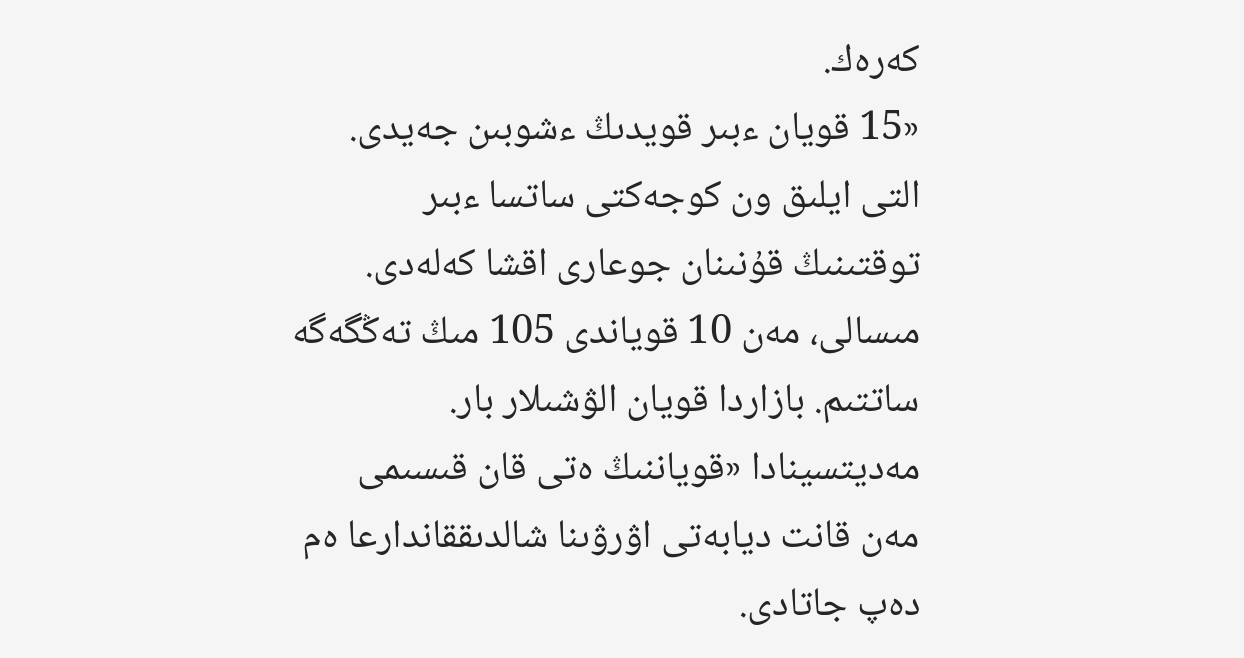كەرەك.
«15 قويان ءبىر قويدىڭ ءشوبىن جەيدى. التى ايلىق ون كوجەكتى ساتسا ءبىر توقتىنىڭ قۇنىنان جوعارى اقشا كەلەدى. مىسالى، مەن 10 قوياندى 105 مىڭ تەڭگەگە ساتتىم. بازاردا قويان الۋشىلار بار. مەديتسينادا «قوياننىڭ ەتى قان قىسىمى مەن قانت ديابەتى اۋرۋىنا شالدىققاندارعا ەم دەپ جاتادى.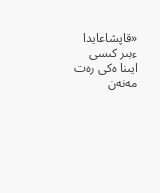«قاپشاعايدا ءبىر كىسى ايىنا ەكى رەت مەنەن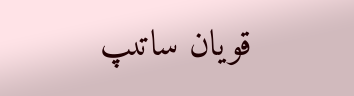قويان ساتىپ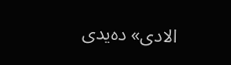الادى» دەيدى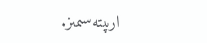ارىپتەسىمىز.